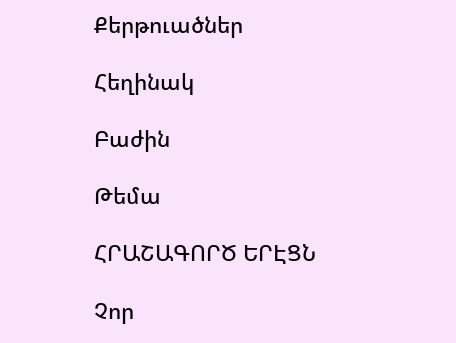Քերթուածներ

Հեղինակ

Բաժին

Թեմա

ՀՐԱՇԱԳՈՐԾ ԵՐԷՑՆ

Չոր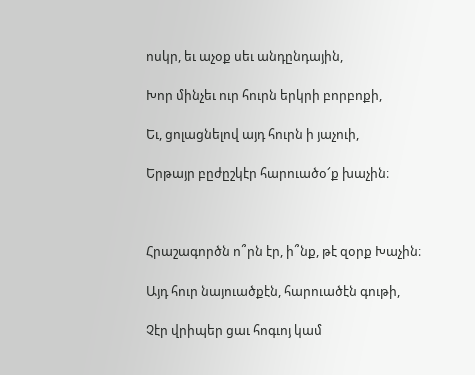ոսկր, եւ աչօք սեւ անդընդային,

Խոր մինչեւ ուր հուրն երկրի բորբոքի,

Եւ, ցոլացնելով այդ հուրն ի յաչուի,

Երթայր բըժըշկէր հարուածօ՜ք խաչին։



Հրաշագործն ո՞րն էր, ի՞նք, թէ զօրք Խաչին։

Այդ հուր նայուածքէն, հարուածէն գութի,

Չէր վրիպեր ցաւ հոգւոյ կամ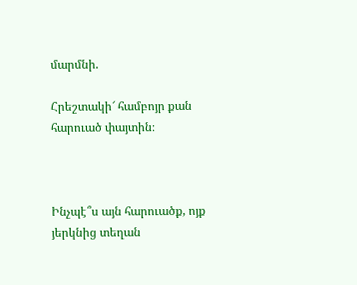մարմնի.

Հրեշտակի՜ համբոյր քան հարուած փայտին։



Ինչպէ՞ս այն հարուածք, ոյք յերկնից տեղան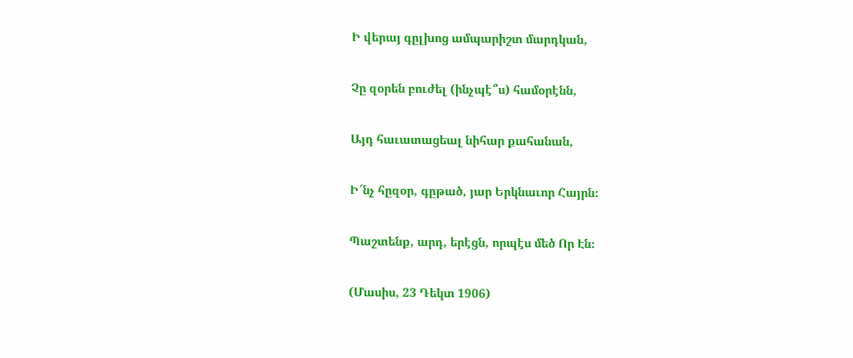Ի վերայ գըլխոց ամպարիշտ մարդկան,

Չը զօրեն բուժել (ինչպէ՞ս) համօրէնն,

Այդ հաւատացեալ նիհար քահանան,

Ի՜նչ հըզօր, գըթած, յար Երկնաւոր Հայրն։

Պաշտենք, արդ, երէցն, որպէս մեծ Որ Էն։

(Մասիս, 23 Դեկտ 1906)